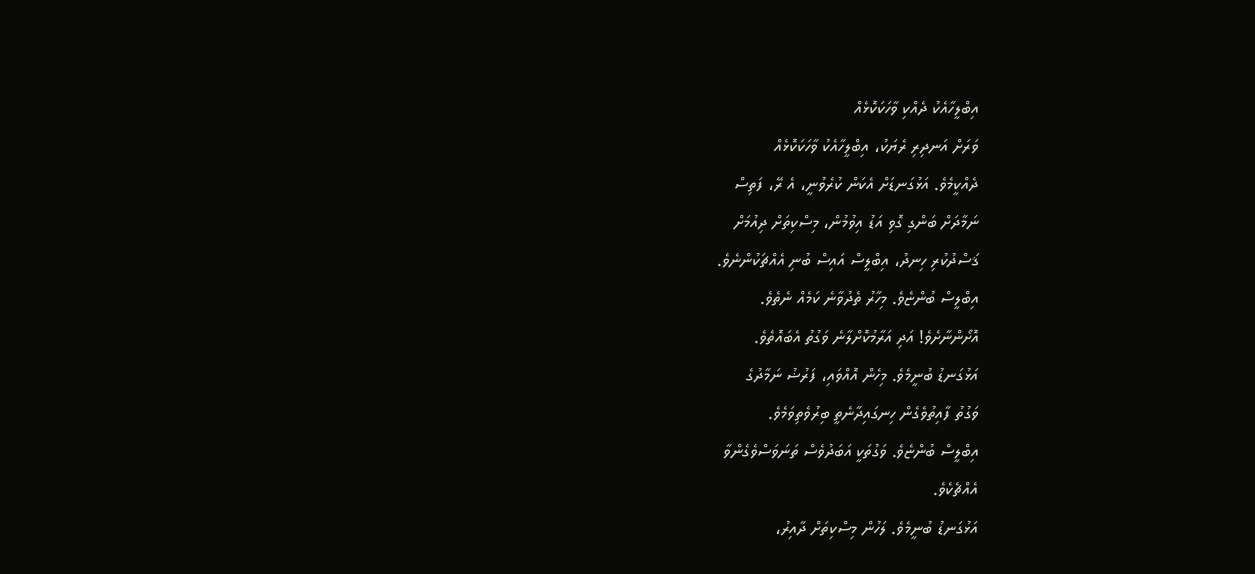އިބްލީހާއެކު ދެއްކި ވާހަކަކޮޅެއް
ވަރަށް އަނދިރި ރެޔަކު، އިބްލީހާއެކު ވާހަކަކޮޅެއް
ދެއްކީމެވެ. އަޅުގަނޑަށް އެކަން ކުރެވުނީ، އެ ރޭ، ފަތިސް
ނަމާދަށް ބަންގި ގޮވި އަޑު އިވުމުން، މިސްކިތަށް ދިއުމަށް
ޤަސްދުކުރި ހިނދު، އިބްލީސް އައިސް ބުނި އެއްޗަކުންނެވެ.
އިބްލީސް ބުންޏެވެ. މިހާރު ތެދުވާނެ ކަމެއް ނެތެވެ.
އޮށޯންނާށެވެ! އަދި އަރާމުކޮށްލާނެ ވަގުތު އެބައޮތެވެ.
އަޅުގަނޑު ބުނީމެވެ. މިހެން އޮއްވައި، ފަރުޟު ނަމާދުގެ
ވަގުތު ފާއިތުވެގެން ހިނގައިދާނެތީ ބިރުވެތިވަމެވެ.
އިބްލީސް ބުންޏެވެ. ވަގުތަކީ އަބަދުވެސް ތަނަވަސްވެގެންވާ
އެއްޗެކެވެ.
އަޅުގަނޑު ބުނީމެވެ. ލަހުން މިސްކިތަށް ދާއިރު،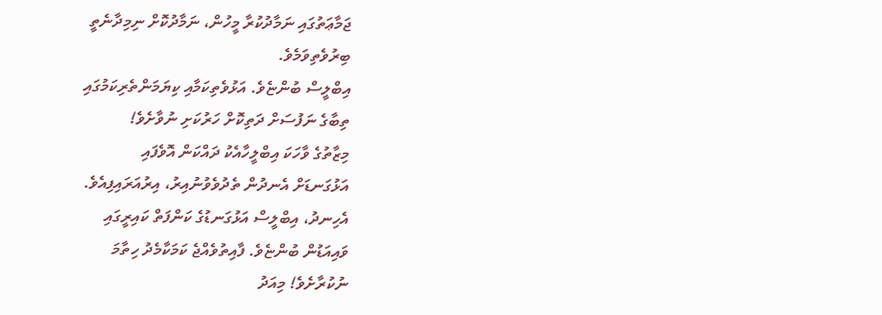ޖަމާޢަތުގައި ނަމާދުކުރާ މީހުން، ނަމާދުކޮށް ނިމިދާނެތީ
ބިރުވެތިވަމެވެ.
އިބްލީސް ބުންޏެވެ. އަޅުވެތިކަމާއި ކިޔަމަންތެރިކަމުގައި
ތިބާގެ ނަފުސަށް ދަތިކޮށް ހަރުކަށި ނުވާށެވެ!
މިޒާތުގެ ވާހަކަ އިބްލީހާއެކު ދައްކަން އޮވެފައި
އަޅުގަނޑަށް އެނދުން ތެދުވެވުނުއިރު، އިރުއަރައިފިއެވެ.
އެހިނދު، އިބްލީސް އަޅުގަނޑުގެ ކަންފަތް ކައިރީގައި
ވައިއަޑުން ބުންޏެވެ. ފާއިތުވެއްޖެ ކަމަކާމެދު ހިތާމަ
ނުކުރާށެވެ! މިއަދު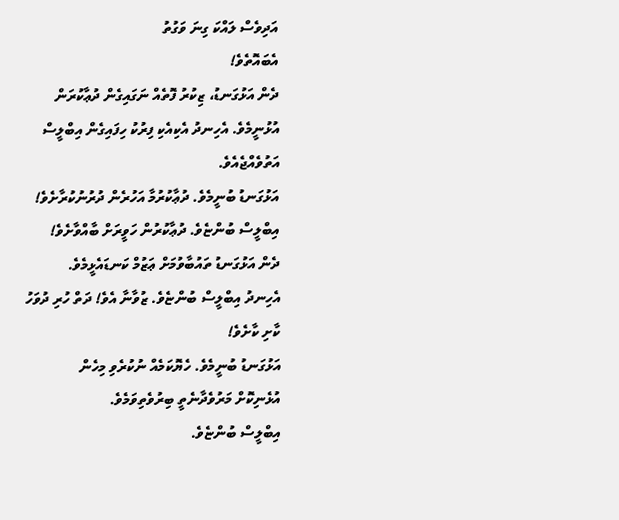އަދިވެސް ލައްކަ ގިނަ ވަގުތު
އެބައޮތެވެ!
ދެން އަޅުގަނޑު، ޒިކުރު ފޮތެއް ނަގައިގެން ދުޢާކުރަން
އުޅުނީމެވެ. އެހިނދު އެކިއެކި ފިރުކު ހިފައިގެން އިބްލީސް
އަތުވެއްޖެއެވެ.
އަޅުގަނޑު ބުނީމެވެ. ދުޢާކުރުމާ އަހުރެން ދުރުނުކުރާށެވެ!
އިބްލީސް ބުންޏެވެ. ދުޢާކުރުން ހަވީރަށް ބާއްވާށެވެ!
ދެން އަޅުގަނޑު ތައުބާވުމަށް ޢަޒުމް ކަނޑައެޅީމެވެ.
އެހިނދު އިބްލީސް ބުންޏެވެ. ޒުވާނާ އެވެ! ދަތް ހުރި ދުވަހު
ކާށި ކާށެވެ!
އަޅުގަނޑު ބުނީމެވެ. ހެޔޮކަމެއް ނުކުރެވި މިހެން
އުޅެނިކޮށް މަރުވެދާނެތީ ބިރުވެތިވަމެވެ.
އިބްލީސް ބުންޏެވެ.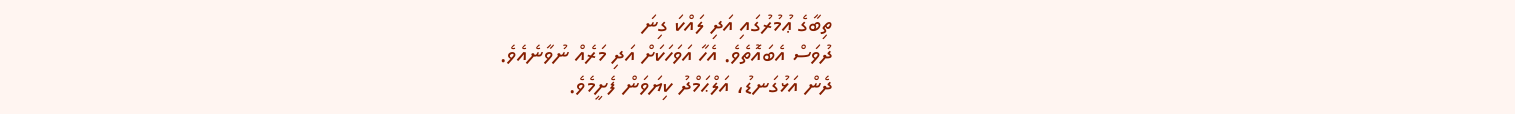ތިބާގެ ޢުމުރުގައި އަދި ލައްކަ ގިނަ
ދުވަސް އެބައޮތެވެ. އެހާ އަވަހަކަށް އަދި މަރެއް ނުވާނެއެވެ.
ދެން އަޅުގަނޑު، އަލްޙަމްދު ކިޔަވަން ފެށީމެވެ.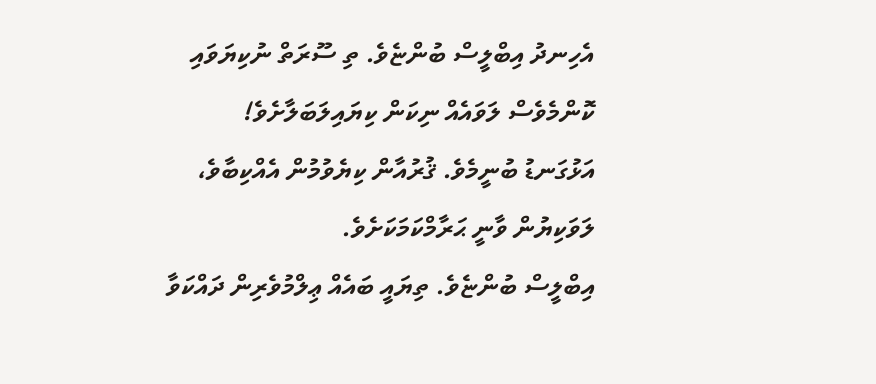އެހިނދު އިބްލީސް ބުންޏެވެ. ތި ސޫރަތް ނުކިޔަވައި
ކޮންމެވެސް ލަވައެއް ނިކަން ކިޔައިލަބަލާށެވެ!
އަޅުގަނޑު ބުނީމެވެ. ޤުރުއާން ކިޔެވުމުން އެއްކިބާވެ،
ލަވަކިޔުން ވާނީ ޙަރާމްކަމަކަށެވެ.
އިބްލީސް ބުންޏެވެ. ތިޔައީ ބައެއް ޢިލްމުވެރިން ދައްކަވާ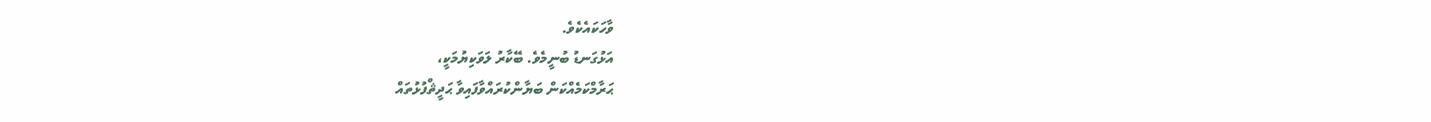ވާހަކައެކެވެ.
އަޅުގަނޑު ބުނީމެވެ. ބޭކާރު ލަވަކިޔުމަކީ،
ޙަރާމްކަމެއްކަން ބަޔާންކުރައްވާފައިވާ ޙަދީޘްފުޅުތައް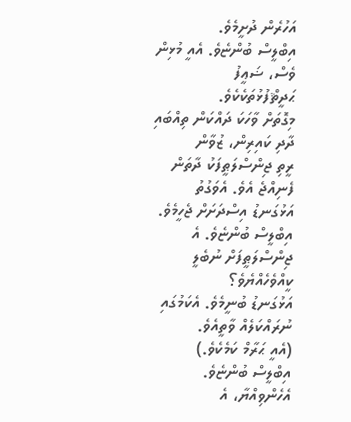އަހުރެން ދުށީމެވެ.
އިބްލީސް ބުންޏެވެ. އެއީ މުޅިން ވެސް، ޟަޢީފު
ޙަދީޘްފުޅުތަކެކެވެ.
މިގޮތަށް ވާހަކަ ދައްކަން ތިއްބައި ދާދި ކައިރިން، ޒުވާން
ރީތި ޖިންސްލަޠީފަކު ދާތަން ފެނިއްޖެ އެވެ. އެވަގުތު
އަޅުގަނޑު އިސްދަށަށް ޖެހީމެވެ.
އިބްލީސް ބުންޏެވެ. އެ ޖިންސްލަޠީފަށް ނުބެލީ
ކީއްވެހެއްޔެވެ؟
އަޅުގަނޑު ބުނީމެވެ. އެކަމުގައި ނުރައްކަލެއް ވާތީއެވެ.
(އެއީ ޙަރާމް ކަމެކެވެ.)
އިބްލީސް ބުންޏެވެ. އެހެންވިއްޔާ، އެ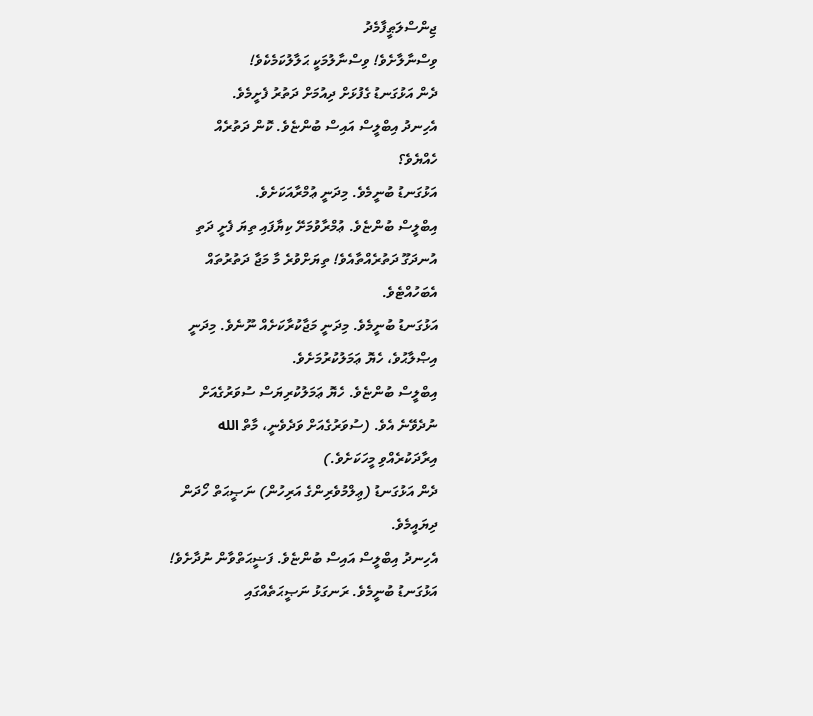ޖިންސްލަޠީފާމެދު
ވިސްނާލާށެވެ! ވިސްނާލުމަކީ ޙަލާލުކަމެކެވެ!
ދެން އަޅުގަނޑު ގެފުޅަށް ދިއުމަށް ދަތުރު ފެށީމެވެ.
އެހިނދު އިބްލީސް އައިސް ބުންޏެވެ. ކޮން ދަތުރެއް
ހެއްޔެވެ؟
އަޅުގަނޑު ބުނީމެވެ. މިދަނީ ޢުމްރާއަކަށެވެ.
އިބްލީސް ބުންޏެވެ. ޢުމްރާވުމަށޭ ކިޔާފައި ތިޔަ ފެށީ ދަތި
އުނދަގޫ ދަތުރެއްތާއެވެ! ތިޔަށްވުރެ މާ މަޖާ ދަތުރުތައް
އެބަހުއްޓެވެ.
އަޅުގަނޑު ބުނީމެވެ. މިދަނީ މަޖާކުރާކަށެއް ނޫނެވެ. މިދަނީ
އިޞްލާޙުވެ، ހެޔޮ ޢަމަލުކުރުމަށެވެ.
އިބްލީސް ބުންޏެވެ. ހެޔޮ ޢަމަލުކުރިޔަސް ސުވަރުގެއަށް
ނުދެވޭނެ އެވެ. (ސުވަރުގެއަށް ވަދެވެނީ، މާތް الله
އިރާދަކުރެއްވި މީހަކަށެވެ.)
ދެން އަޅުގަނޑު (ޢިލްމުވެރިންގެ އަރިހުން) ނަޞީޙަތް ހޯދަން
ދިޔައީމެވެ.
އެހިނދު އިބްލީސް އައިސް ބުންޏެވެ. ފަޟީޙަތްވާން ނުދާށެވެ!
އަޅުގަނޑު ބުނީމެވެ. ރަނގަޅު ނަޞީޙަތެއްގައި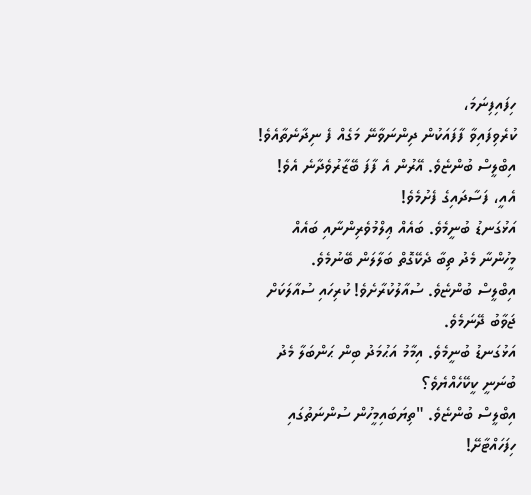ހިފައިފިނަމަ،
ކުރެވިފައިވާ ފާފައަކުން ދިންނަވާނޭ މަގެއް ފެ ނިދާނެތާއެވެ!
އިބްލީސް ބުންޏެވެ. އޭރުން އެ ފާފަ ބޭޒާރުވެދާނެ އެވެ!
އެއީ، ފަސާދައިގެ ފެށުމެވެ!
އަޅުގަނޑު ބުނީމެވެ. ބައެއް ޢިލްމުވެރިންނާއި ބައެއް
މީހުންނާ މެދު ތިބާ ދެކޭގޮތް ބަލާލަން ބޭނުމެވެ.
އިބްލީސް ބުންޏެވެ. ސުއާލުކުރާށެވެ! ކުރިހައި ސުއާލަކަށް
ޖަވާބު ދޭނަމެވެ.
އަޅުގަނޑު ބުނީމެވެ. އިމާމު އަޙުމަދު ބިން ޙަންބަލާ މެދު
ބުނަނީ ކީކޭހެއްޔެވެ؟
އިބްލީސް ބުންޏެވެ. "ތިޔަބައިމީހުން ސުންނަތުގައި
ހިފަހައްޓާށޭ!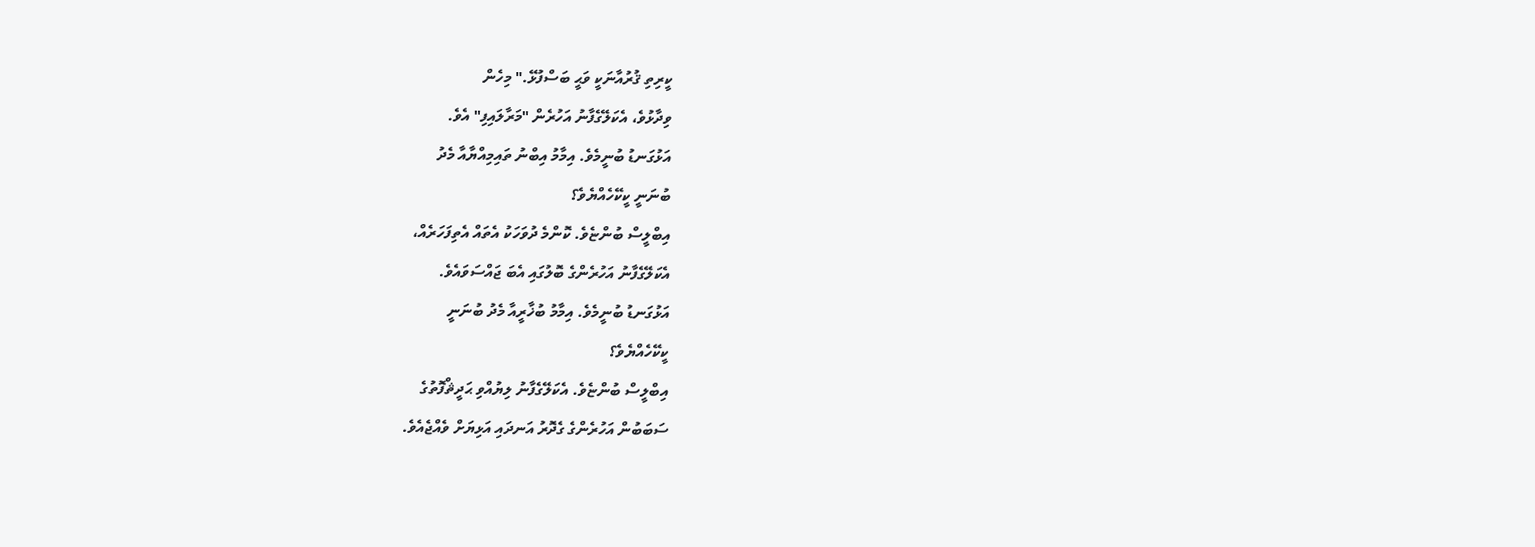ކީރިތި ޤުރުއާނަކީ ވަޙީ ބަސްފުޅޭ." މިހެން
ވިދާޅުވެ، އެކަލޭގެފާނު އަހުރެން "މަރާލައިފި" އެވެ.
އަޅުގަނޑު ބުނީމެވެ. އިމާމު އިބްނު ތައިމިއްޔާއާ މެދު
ބުނަނީ ކީކޭހެއްޔެވެ؟
އިބްލީސް ބުންޏެވެ. ކޮންމެ ދުވަހަކު އެތައް އެތިފަހަރެއް،
އެކަލޭގެފާނު އަހުރެންގެ ބޮލުގައި އެބަ ޖައްސަވައެވެ.
އަޅުގަނޑު ބުނީމެވެ. އިމާމު ބުޚާރީއާ މެދު ބުނަނީ
ކީކޭހެއްޔެވެ؟
އިބްލީސް ބުންޏެވެ. އެކަލޭގެފާނު ލިޔުއްވި ޙަދީޘްފޮތުގެ
ސަބަބުން އަހުރެންގެ ގެދޮރު އަނދައި އަޅިޔަށް ވެއްޖެއެވެ.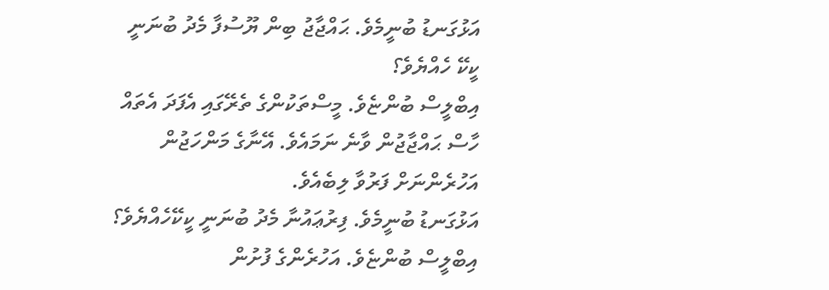އަޅުގަނޑު ބުނީމެވެ. ޙައްޖާޖު ބިން ޔޫސުފާ މެދު ބުނަނީ
ކީކޭ ހެއްޔެވެ؟
އިބްލީސް ބުންޏެވެ. މީސްތަކުންގެ ތެރޭގައި އެފަދަ އެތައް
ހާސް ޙައްޖާޖުން ވާނެ ނަމައެވެ. އޭނާގެ މަންހަޖުން
އަހުރެންނަށް ފަރުވާ ލިބެއެވެ.
އަޅުގަނޑު ބުނީމެވެ. ފިރުޢައުނާ މެދު ބުނަނީ ކީކޭހެއްޔެވެ؟
އިބްލީސް ބުންޏެވެ. އަހުރެންގެ ފުށުން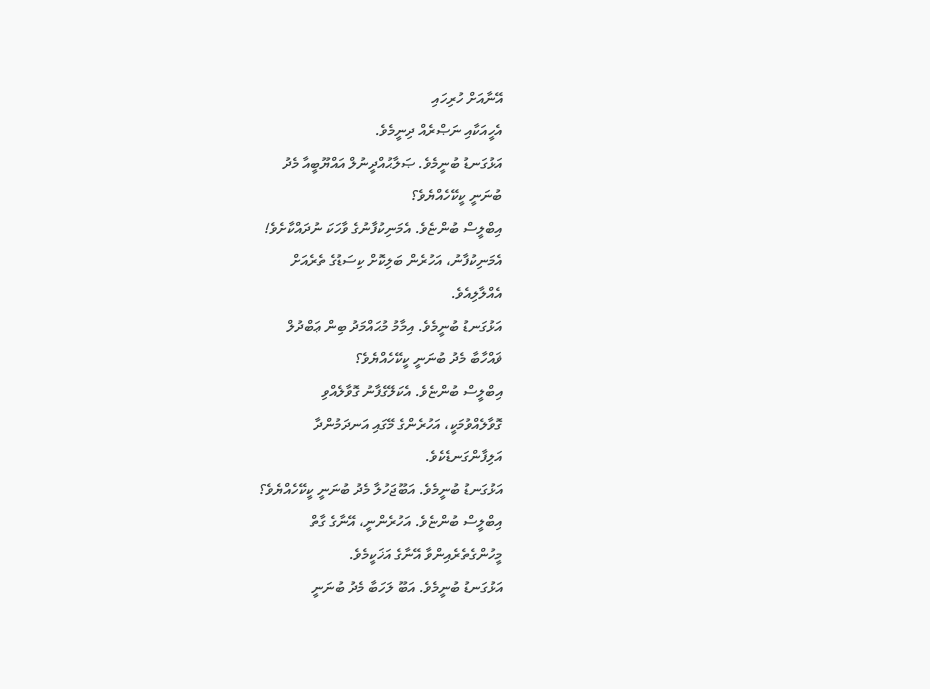އޭނާއަށް ހުރިހައި
އެހީއަކާއި ނަޞްރެއް ދިނީމެވެ.
އަޅުގަނޑު ބުނީމެވެ. ޞަލާޙުއްދީނުލް އައްޔޫބީއާ މެދު
ބުނަނީ ކީކޭހެއްޔެވެ؟
އިބްލީސް ބުންޏެވެ. އެމަނިކުފާނުގެ ވާހަކަ ނުދައްކާށެވެ!
އެމަނިކުފާނު، އަހުރެން ބަލިކޮށް ކިސަޑުގެ ތެރެއަށް
އެއްލާލިއެވެ.
އަޅުގަނޑު ބުނީމެވެ. އިމާމު މުޙައްމަދު ބިން ޢަބްދުލް
ޥައްހާބާ މެދު ބުނަނީ ކީކޭހެއްޔެވެ؟
އިބްލީސް ބުންޏެވެ. އެކަލޭގެފާނު ގޮވާލެއްވި
ގޮވާލެއްވުމަކީ، އަހުރެންގެ މޭގައި އަނދަމުންދާ
އަލިފާންގަނޑެކެވެ.
އަޅުގަނޑު ބުނީމެވެ. އަބޫޖަހުލާ މެދު ބުނަނީ ކީކޭހެއްޔެވެ؟
އިބްލީސް ބުންޏެވެ. އަހުރެންނީ، އޭނާގެ ގާތް
މީހުންގެތެރެއިންވާ އޭނާގެ އަޚަކީމެވެ.
އަޅުގަނޑު ބުނީމެވެ. އަބޫ ލަހަބާ މެދު ބުނަނީ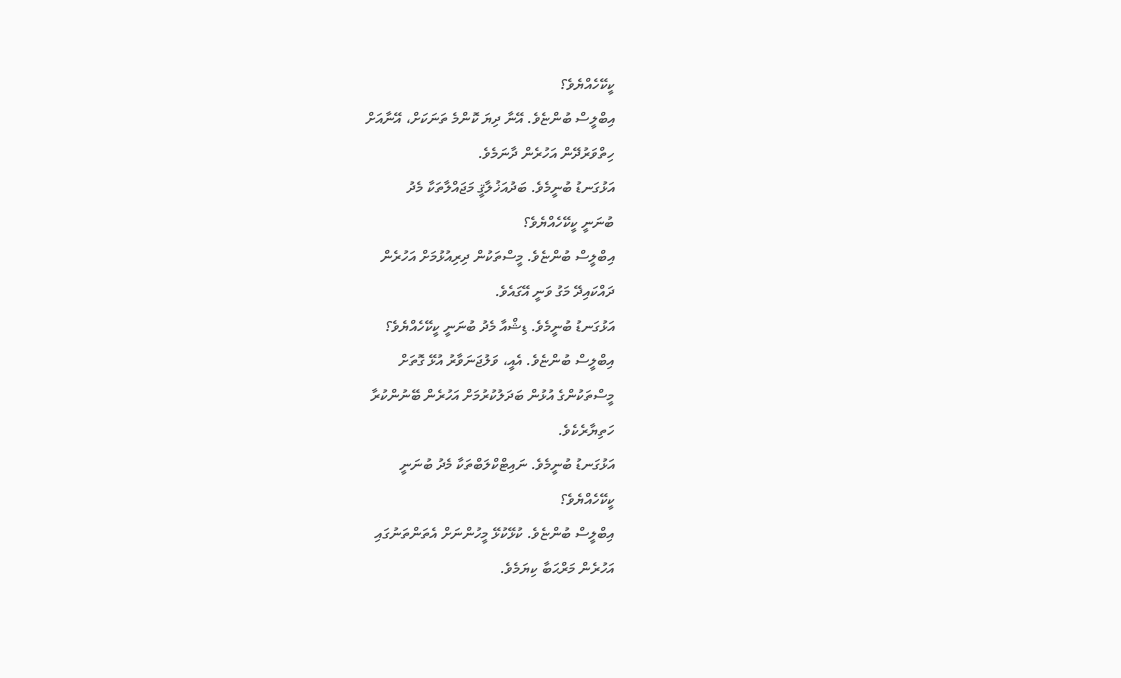ކީކޭހެއްޔެވެ؟
އިބްލީސް ބުންޏެވެ. އޭނާ ދިޔަ ކޮންމެ ތަނަކަށް، އޭނާއަށް
ހިތްވަރުދޭން އަހުރެން ދާނަމެވެ.
އަޅުގަނޑު ބުނީމެވެ. ބަދުއަޚުލާޤީ މަޖައްލާތަކާ މެދު
ބުނަނީ ކީކޭހެއްޔެވެ؟
އިބްލީސް ބުންޏެވެ. މީސްތަކުން ދިރިއުޅުމަށް އަހުރެން
ދައްކައިދޭ މަގު ވަނީ އޭގައެވެ.
އަޅުގަނޑު ބުނީމެވެ. ޑިޝްއާ މެދު ބުނަނީ ކީކޭހެއްޔެވެ؟
އިބްލީސް ބުންޏެވެ. އެއީ، ވަލުޖަނަވާރު އުޅޭ ގޮތަށް
މީސްތަކުންގެ އުޅުން ބަދަލުކުރުމަށް އަހުރެން ބޭނުންކުރާ
ހަތިޔާރެކެވެ.
އަޅުގަނޑު ބުނީމެވެ. ނައިޓްކްލަބްތަކާ މެދު ބުނަނީ
ކީކޭހެއްޔެވެ؟
އިބްލީސް ބުންޏެވެ. ކުޅޭކުޅޭ މީހުންނަށް އެތަންތަނުގައި
އަހުރެން މަރްޙަބާ ކިޔަމެވެ.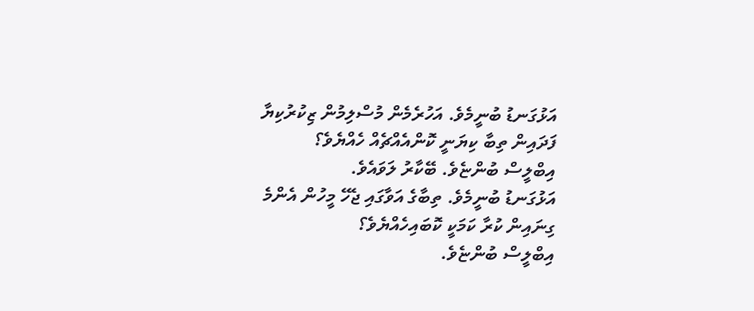އަޅުގަނޑު ބުނީމެވެ. އަހުރެމެން މުސްލިމުން ޒިކުރުކިޔާ
ފަދައިން ތިބާ ކިޔަނީ ކޮންއެއްޗެއް ހެއްޔެވެ؟
އިބްލީސް ބުންޏެވެ. ބޭކާރު ލަވައެވެ.
އަޅުގަނޑު ބުނީމެވެ. ތިބާގެ އަވާގައި ޖެހޭ މީހުން އެންމެ
ގިނައިން ކުރާ ކަމަކީ ކޮބައިހެއްޔެވެ؟
އިބްލީސް ބުންޏެވެ.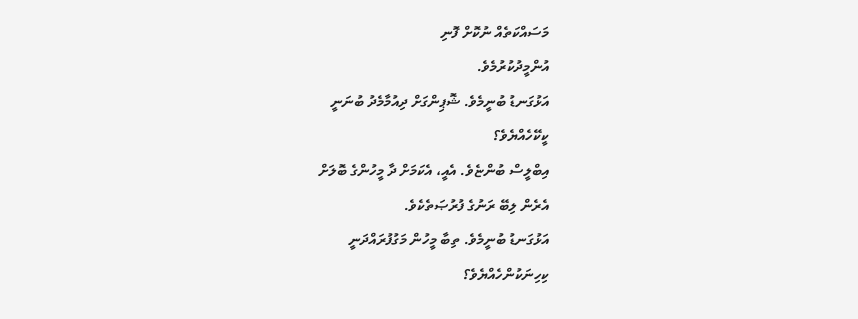މަސައްކަތެއް ނުކޮށް ފޮނި
އުންމީދުކުރުމެވެ.
އަޅުގަނޑު ބުނީމެވެ. ޝޮޕިންގަށް ދިއުމާމެދު ބުނަނީ
ކީކޭހެއްޔެވެ؟
އިބްލީސް ބުންޏެވެ. އެއީ، އެކަމަށް ދާ މީހުންގެ ބޮލަށް
އެރެން ލިބޭ ރަނުގެ ފުރުޞަތެކެވެ.
އަޅުގަނޑު ބުނީމެވެ. ތިބާ މީހުން މަގުފުރައްދަނީ
ކިހިނަކުންހެއްޔެވެ؟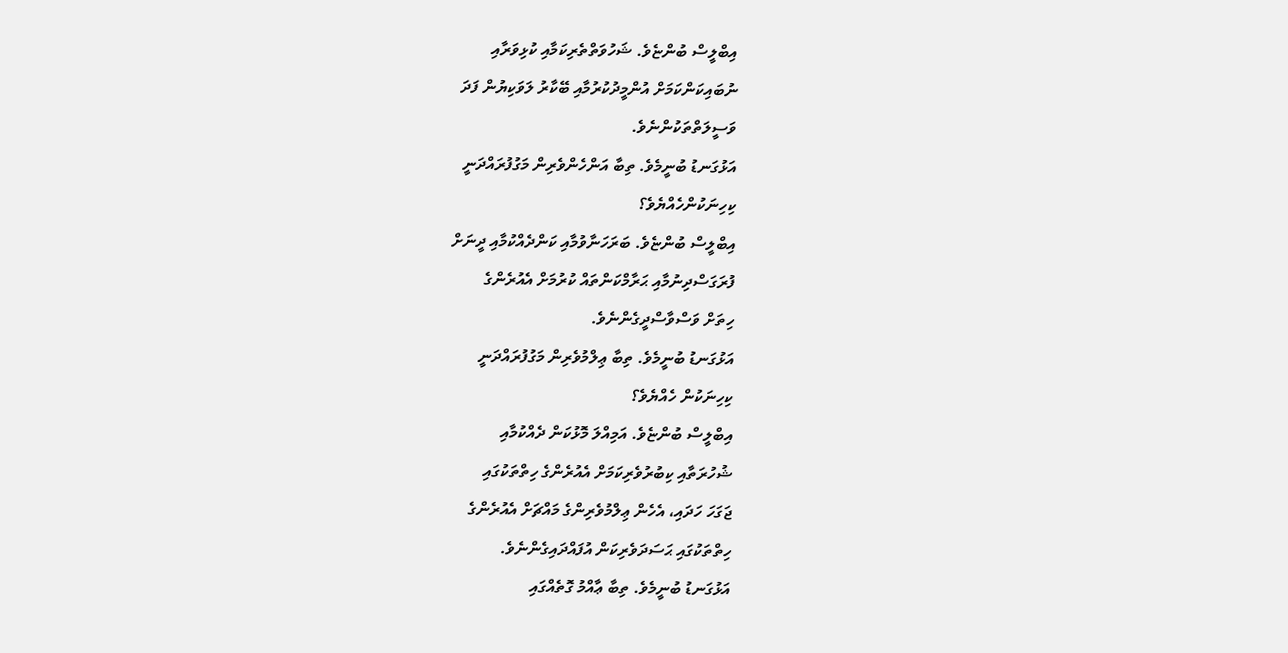އިބްލީސް ބުންޏެވެ. ޝަހުވަތްތެރިކަމާއި ކުޅިވަރާއި
ނުބައިކަންކަމަށް އުންމީދުކުރުމާއި ބޭކާރު ލަވަކިޔުން ފަދަ
ވަސީލަތްތަކުންނެވެ.
އަޅުގަނޑު ބުނީމެވެ. ތިބާ އަންހެންވެރިން މަގުފުރައްދަނީ
ކިހިނަކުންހެއްޔެވެ؟
އިބްލީސް ބުންޏެވެ. ބަރަހަނާވުމާއި ކަންދެއްކުމާއި ދީނަށް
ފުރަގަސްދިނުމާއި ޙަރާމްކަންތައް ކުރުމަށް އެއުރެންގެ
ހިތަށް ވަސްވާސްދީގެންނެވެ.
އަޅުގަނޑު ބުނީމެވެ. ތިބާ ޢިލްމުވެރިން މަގުފުރައްދަނީ
ކިހިނަކުން ހެއްޔެވެ؟
އިބްލީސް ބުންޏެވެ. އަމިއްލަ މޮޅުކަން ދެއްކުމާއި
ޝުހުރަތާއި ކިބުރުވެރިކަމަށް އެއުރެންގެ ހިތްތަކުގައި
ޖަގަހަ ހަދައި، އެހެން ޢިލްމުވެރިންގެ މައްޗަށް އެއުރެންގެ
ހިތްތަކުގައި ޙަސަދަވެރިކަން އުފައްދައިގެންނެވެ.
އަޅުގަނޑު ބުނީމެވެ. ތިބާ ޢާއްމު ގޮތެއްގައި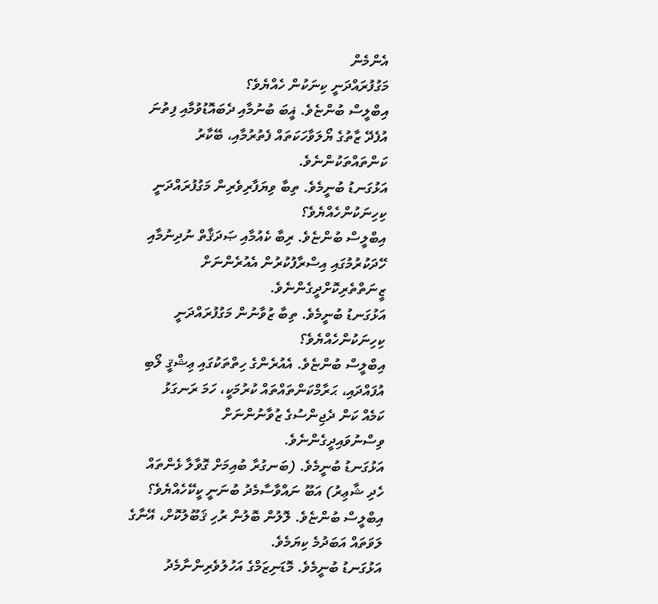އެންމެން
މަގުފުރައްދަނީ ކިނަކުން ހެއްޔެވެ؟
އިބްލީސް ބުންޏެވެ. ޣީބަ ބުނުމާއި ދެބައޮޑުވުމާއި ފިތުނަ
އުފެދޭ ޒާތުގެ ޔޯލަވާހަކަތައް ފެތުރުމާއި، ބޭކާރު
ކަންތައްތަކުންނެވެ.
އަޅުގަނޑު ބުނީމެވެ. ތިބާ ވިޔަފާރިވެރިން މަގުފުރައްދަނީ
ކިހިނަކުންހެއްޔެވެ؟
އިބްލީސް ބުންޏެވެ. ރިބާ ކެއުމާއި ޞަދަޤާތް ނުދިނުމާއި
ހޭދަކުރުމުގައި އިސްރާފުކުރުން އެއުރެންނަށް
ޒީނަތްތެރިކޮށްދީގެންނެވެ.
އަޅުގަނޑު ބުނީމެވެ. ތިބާ ޒުވާނުން މަގުފުރައްދަނީ
ކިހިނަކުންހެއްޔެވެ؟
އިބްލީސް ބުންޏެވެ. އެއުރެންގެ ހިތްތަކުގައި ޢިޝްޤީ ލޯބި
އުފައްދައި، ޙަރާމްކަންތައްތައް ކުރުމަކީ، ހަމަ ރަނގަޅު
ކަމެއް ކަން ދެޖިންސުގެ ޒުވާނުންނަށް
ވިސްނުވައިދީގެންނެވެ.
އަޅުގަނޑު ބުނީމެވެ. (ބަނގުރާ ބުއިމަށް ގޮވާލާ ޅެންތައް
ހެދި ޝާޢިރު) އަބޫ ނައްވާސާމެދު ބުނަނީ ކީކޭހެއްޔެވެ؟
އިބްލީސް ބުންޏެވެ. ލޮލުން ބޮލުން ރުހި ޤަބޫލުކޮށް، އޭނާގެ
ލަވަތައް އަބަދުމެ ކިޔަމެވެ.
އަޅުގަނޑު ބުނީމެވެ. މޮޑަނިޒަމްގެ އަހުލުވެރިންނާމެދު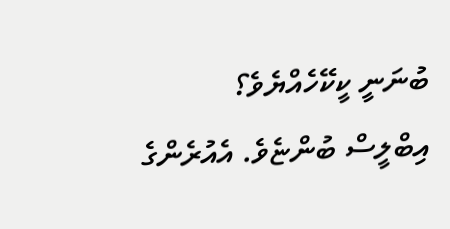ބުނަނީ ކީކޭހެއްޔެވެ؟
އިބްލީސް ބުންޏެވެ. އެއުރެންގެ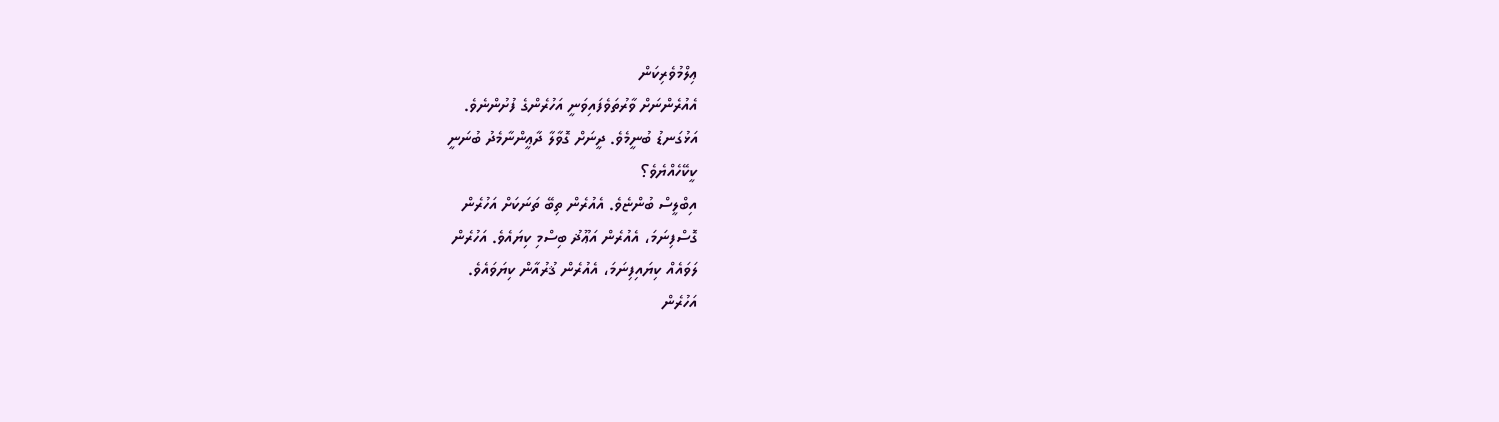ޢިލްމުވެރިކަން
އެއުރެންނަށް ވާރުތަވެފައިވަނީ އަހުރެންގެ ފުށުންނެވެ.
އަޅުގަނޑު ބުނީމެވެ. ދީނަށް ގޮވާލާ ދާޢީންނާމެދު ބުނަނީ
ކީކޭހެއްޔެވެ؟
އިބްލީސް ބުންޏެވެ. އެއުރެން ތިބޭ ތަނަކަށް އަހުރެން
ގޮސްފިނަމަ، އެއުރެން އަޢޫޛު ބިސްމި ކިޔައެވެ. އަހުރެން
ލަވައެއް ކިޔައިފިނަމަ، އެއުރެން ޤުރުއާން ކިޔަވައެވެ.
އަހުރެން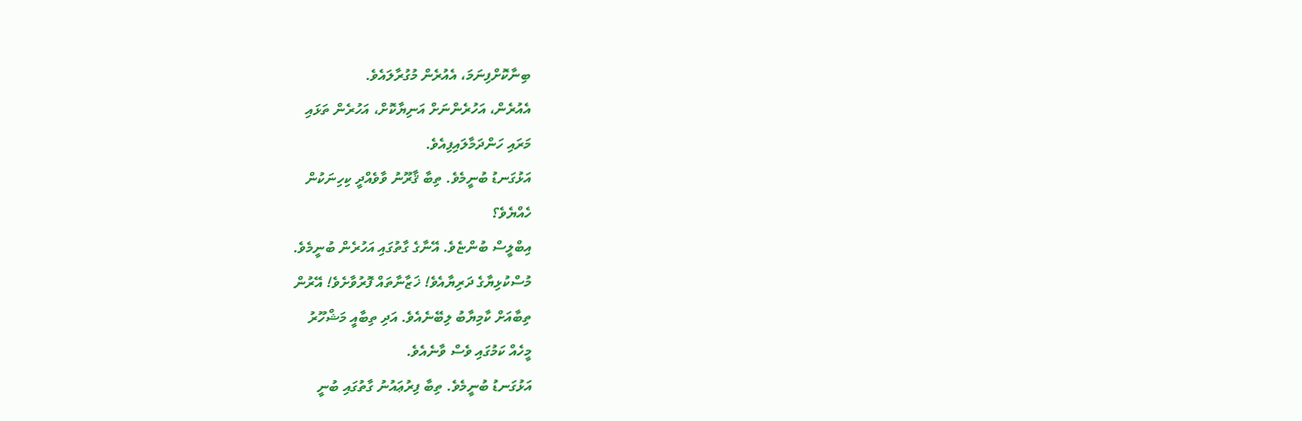ބިނާކޮށްފިނަމަ، އެއުރެން މުގުރާލައެވެ.
އެއުރެން، އަހުރެންނަށް އަނިޔާކޮށް، އަހުރެން ތަޅައި
މަރައި ހަންދަމާލައިފިއެވެ.
އަޅުގަނޑު ބުނީމެވެ. ތިބާ ޤާރޫނު ވާވެއްދީ ކިހިނަކުން
ހެއްޔެވެ؟
އިބްލީސް ބުންޏެވެ. އޭނާގެ ގާތުގައި އަހުރެން ބުނީމެވެ.
މުސްކުޅިޔާގެ ދަރިޔާއެވެ! ޚަޒާނާތައް ފޮރުވާށެވެ! އޭރުން
ތިބާއަށް ކާމިޔާބު ލިބޭނެއެވެ. އަދި ތިބާއީ މަޝްހޫރު
މީހެއް ކަމުގައި ވެސް ވާނެއެވެ.
އަޅުގަނޑު ބުނީމެވެ. ތިބާ ފިރުޢައުނު ގާތުގައި ބުނީ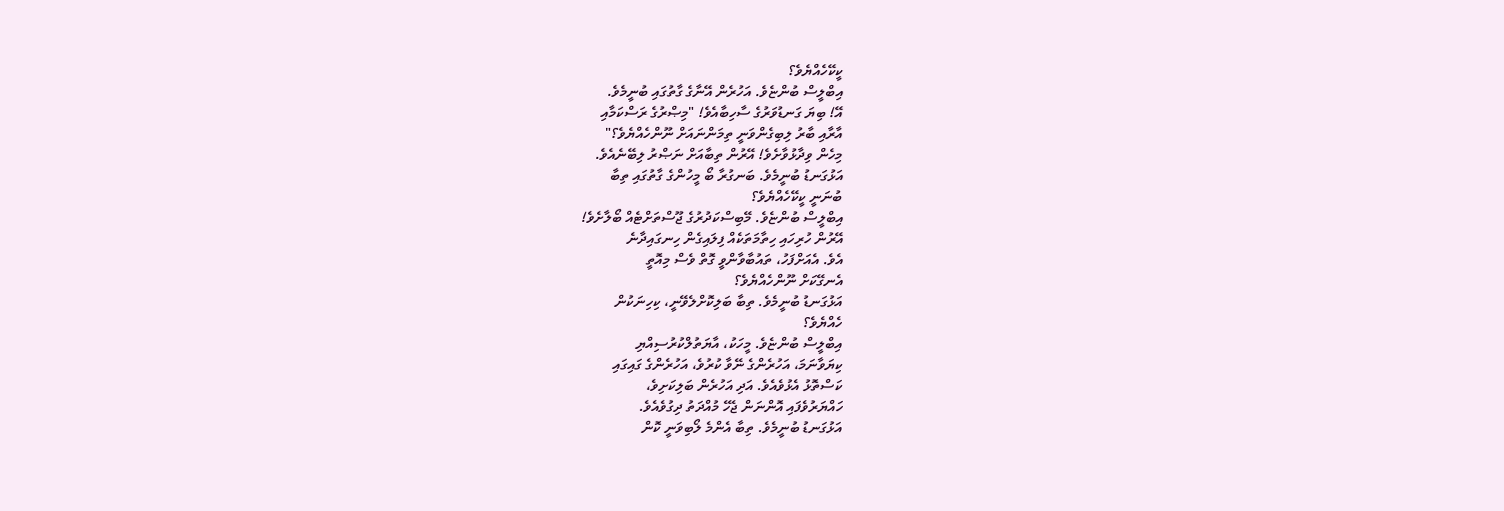ކީކޭހެއްޔެވެ؟
އިބްލީސް ބުންޏެވެ. އަހުރެން އޭނާގެ ގާތުގައި ބުނީމެވެ.
އޭ! ބިޔަ ގަނޑުވަރުގެ ސާހިބާއެވެ! "މިޞްރުގެ ރަސްކަމާއި
އާރާއި ބާރު ލިބިގެންވަނީ ތިމަންނައަށް ނޫންހެއްޔެވެ؟"
މިހެން ވިދާޅުވާށެވެ! އޭރުން ތިބާއަށް ނަޞްރު ލިބޭނެއެވެ.
އަޅުގަނޑު ބުނީމެވެ. ބަނގުރާ ބޯ މީހުންގެ ގާތުގައި ތިބާ
ބުނަނީ ކީކޭހެއްޔެވެ؟
އިބްލީސް ބުންޏެވެ. މޭބިސްކަދުރުގެ ޖޫސްތަށްޓެއް ބޯލާށެވެ!
އޭރުން ހުރިހައި ހިތާމަތަކެއް ފިލައިގެން ހިނގައިދާނެ
އެވެ. އެއަށްފަހު، ތައުބާވާންވީ ގޮތް ވެސް މިއޮތީ
އެނގޭކަށް ނޫންހެއްޔެވެ؟
އަޅުގަނޑު ބުނީމެވެ. ތިބާ ބަލިކޮށްލެވޭނީ، ކިހިނަކުން
ހެއްޔެވެ؟
އިބްލީސް ބުންޏެވެ. މީހަކު، އާޔަތުލްކުރުސިއްޔި
ކިޔަވާނަމަ، އަހުރެންގެ ނޭވާ ކުރުވެ، އަހުރެންގެ ގައިގައި
ކަސްތޮޅު އެޅުވެއެވެ. އަދި އަހުރެން ބަލިކަށިވެ،
ހައްޔަރުވެފައި އޮންނަން ޖެހޭ މުއްދަތު ދިގުވެއެވެ.
އަޅުގަނޑު ބުނީމެވެ. ތިބާ އެންމެ ލޯބިވަނީ ކޮން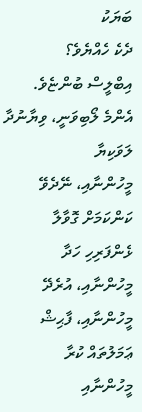ބަޔަކު
ދެކެ ހެއްޔެވެ؟
އިބްލީސް ބުންޏެވެ. އެންމެ ލޯބިވަނީ، ވިޔާނުދާ ލަވަކިޔާ
މީހުންނާއި، ނޭދެވޭ ކަންކަމަށް ގޮވާލާ ޅެންފަރިހި ހަދާ
މީހުންނާއި، އުރެދޭ މީހުންނާއި، ފާޙިޝް ޢަމަލުތައް ކުރާ
މީހުންނާއި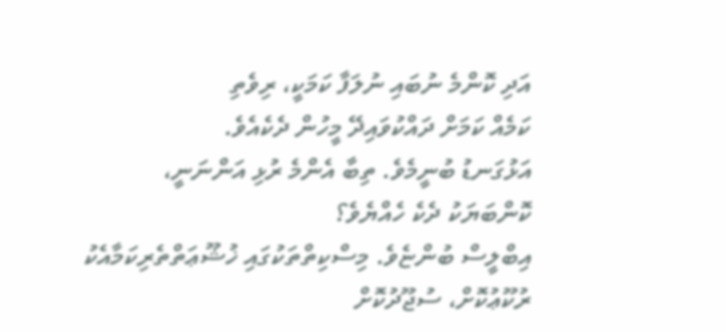އަދި ކޮންމެ ނުބައި ނުލަފާ ކަމަކީ، ރިވެތި
ކަމެއް ކަމަށް ދައްކުވައިދޭ މީހުން ދެކެއެވެ.
އަޅުގަނޑު ބުނީމެވެ. ތިބާ އެންމެ ރުޅި އަންނަނީ،
ކޮންބަޔަކު ދެކެ ހެއްޔެވެ؟
އިބްލީސް ބުންޏެވެ. މިސްކިތްތަކުގައި ޚުޝޫޢަތްތެރިކަމާއެކު
ރުކޫޢުކޮށް، ސުޖޫދުކޮށް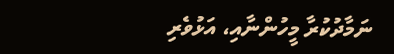ނަމާދުކުރާ މީހުންނާއި، އަޅުވެރި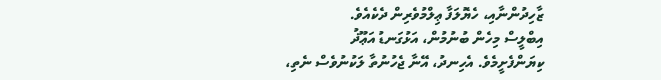ޒާހިދުންނާއި، ހެޔޮލަފާ ޢިލްމުވެރިން ދެކެއެވެ.
އިބްލީސް މިހެން ބުނުމުން، އަޅުގަނޑު އަޢޫޛު
ކިޔަންފެށީމެވެ. އެހިނދު، އޭނާ ޖެހުނުތާ ލަކުނުވެސް ނެތި،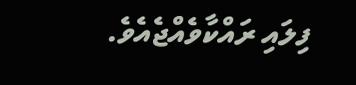ފިލައި ރައްކާވެއްޖެއެވެ.